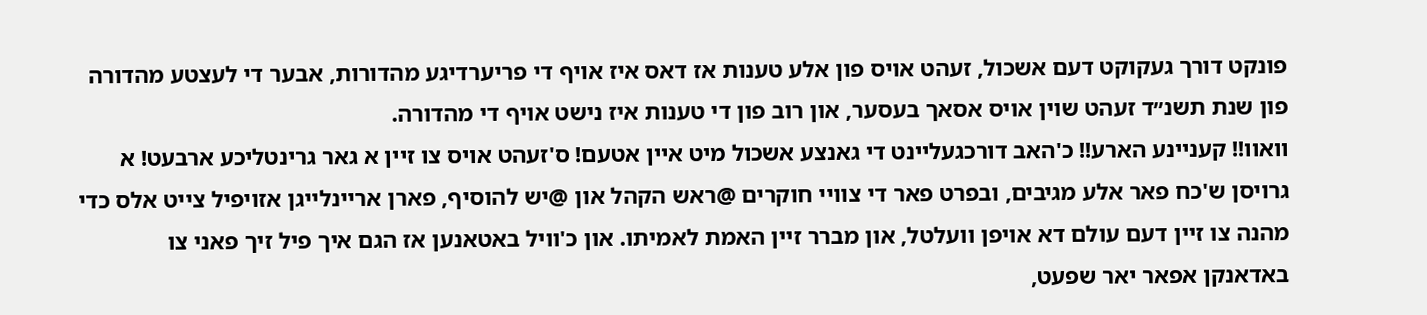פונקט דורך געקוקט דעם אשכול, זעהט אויס פון אלע טענות אז דאס איז אויף די פריערדיגע מהדורות, אבער די לעצטע מהדורה פון שנת תשנ״ד זעהט שוין אויס אסאך בעסער, און רוב פון די טענות איז נישט אויף די מהדורה.
וואוו!! קעניינע הארע!! כ'האב דורכגעליינט די גאנצע אשכול מיט איין אטעם! ס'זעהט אויס צו זיין א גאר גרינטליכע ארבעט! א גרויסן ש'כח פאר אלע מגיבים, ובפרט פאר די צוויי חוקרים @ראש הקהל און @יש להוסיף, פארן אריינלייגן אזויפיל צייט אלס כדי מהנה צו זיין דעם עולם דא אויפן וועלטל, און מברר זיין האמת לאמיתו. און כ'וויל באטאנען אז הגם איך פיל זיך פאני צו באדאנקן אפאר יאר שפעט,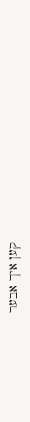קען איך אבער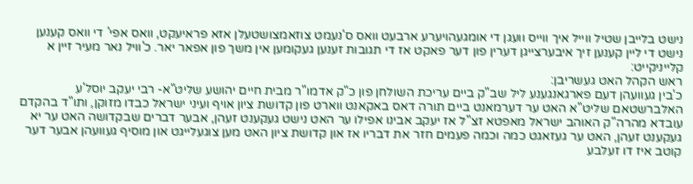נישט בלייבן שטיל ווייל איך ווייס וועגן די אומגעהויערע ארבעט וואס ס'נעמט צוזאמצושטעלן אזא פראיעקט, וואס אפי' די וואס קענען נישט די ליין קענען זיך איבערצייגן דערין פון דער פאקט אז די תגובות זענען געקומען אין משך פון אפאר יאר. כ'וויל נאר מעיר זיין א קלייניקייט:
ראש הקהל האט געשריבן:
כ'בין געוועהן דעם פארגאנגענע ליל שב"ק ביים עריכת השולחן פון כ"ק אדמו"ר מבית חיים יהושע שליט"א- רבי יעקב יוסל'ע האלברשטאם שליט"א האט ער דערמאנט ביים תורה דאס באקאנט ווארט פון קדושת ציון אויף ועיני ישראל כבדו מזוקן, ותו"ד בהקדם עובדא מהרה"ק האוהב ישראל מאפטא זצ"ל אז יעקב אבינו אפילו ער האט נישט געקענט זעהן, אבער דברים שבקדושה האט ער יא געקענט זעהן, האט ער געזאגט כמה וכמה פעמים חזר את דבריו אז און קדושת ציון האט מען צוגעלייגט און מוסיף געוועהן אבער דער קוטב איז דו זעלבע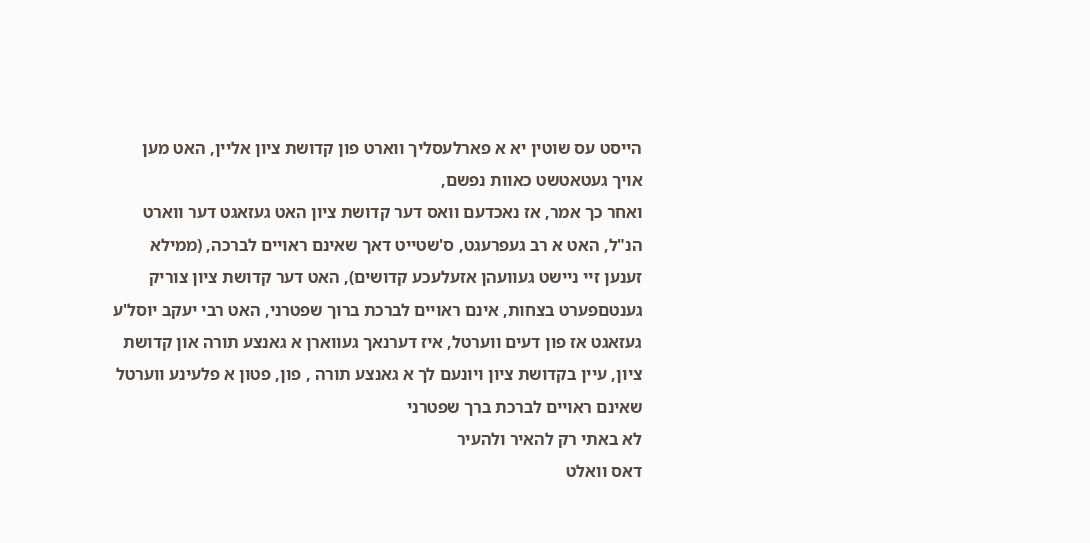הייסט עס שוטין יא א פארלעסליך ווארט פון קדושת ציון אליין, האט מען אויך געטאטשט כאוות נפשם,
ואחר כך אמר, אז נאכדעם וואס דער קדושת ציון האט געזאגט דער ווארט הנ"ל, האט א רב געפרעגט, ס'שטייט דאך שאינם ראויים לברכה, (ממילא זענען זיי ניישט געוועהן אזעלעכע קדושים), האט דער קדושת ציון צוריק גענטםפערט בצחות, אינם ראויים לברכת ברוך שפטרני, האט רבי יעקב יוסל'ע געזאגט אז פון דעים ווערטל, איז דערנאך געווארן א גאנצע תורה און קדושת ציון, עיין בקדושת ציון ויונעם לך א גאנצע תורה , פון, פטון א פלעינע ווערטל שאינם ראויים לברכת ברך שפטרני
לא באתי רק להאיר ולהעיר
דאס וואלט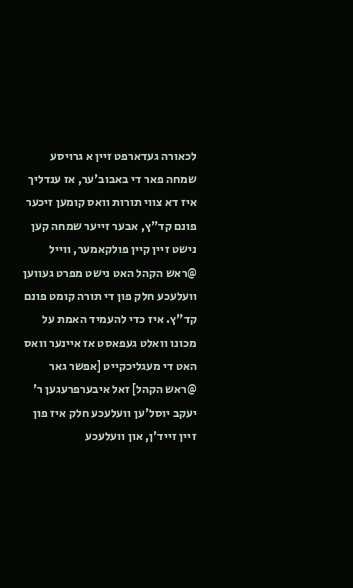לכאורה געדארפט זיין א גרויסע שמחה פאר די באבוב'ער, אז ענדליך איז דא צווי תורות וואס קומען זיכער פונם קד"ץ, אבער זייער שמחה קען נישט זיין קיין פולקאמער, ווייל @ראש הקהל האט נישט מפרט געווען וועלעכע חלק פון די תורה קומט פונם קד"ץ. איז כדי להעמיד האמת על מכונו וואלט געפאסט אז איינער וואס האט די מעגליכקייט [אפשר גאר @ראש הקהל] זאל איבערפרעגען ר' יעקב יוסל'ען וועלעכע חלק איז פון זיין זייד'ן, און וועלעכע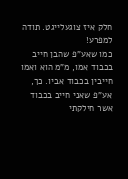חלק איז צוגעלייגט. תודה למפרע!
כמו שאע"פ שהבן חייב בכבוד אמו, מ"מ הוא ואמו חייבין בכבוד אביו. כך, אע"פ שאני חייב בכבוד אשר חילקתי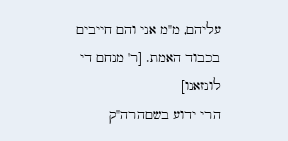עליהם, מ"מ אני והם חייבים בכבוד האמת. [ר' מנחם די לונזאנו]
הרי ידוע בשםהרה"ק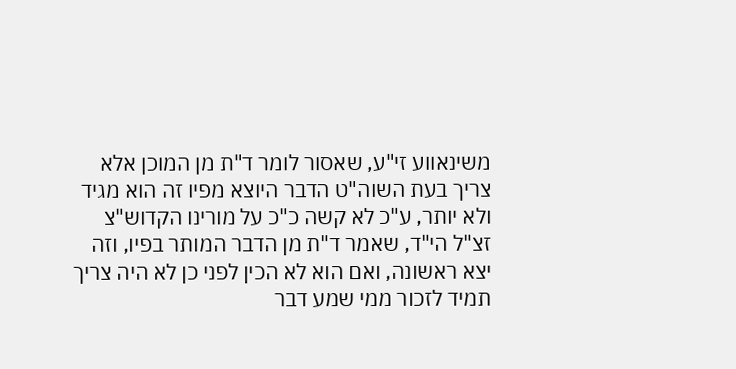משינאווע זי"ע, שאסור לומר ד"ת מן המוכן אלא צריך בעת השוה"ט הדבר היוצא מפיו זה הוא מגיד ולא יותר, ע"כ לא קשה כ"כ על מורינו הקדוש"צ זצ"ל הי"ד, שאמר ד"ת מן הדבר המותר בפיו, וזה יצא ראשונה, ואם הוא לא הכין לפני כן לא היה צריך תמיד לזכור ממי שמע דבר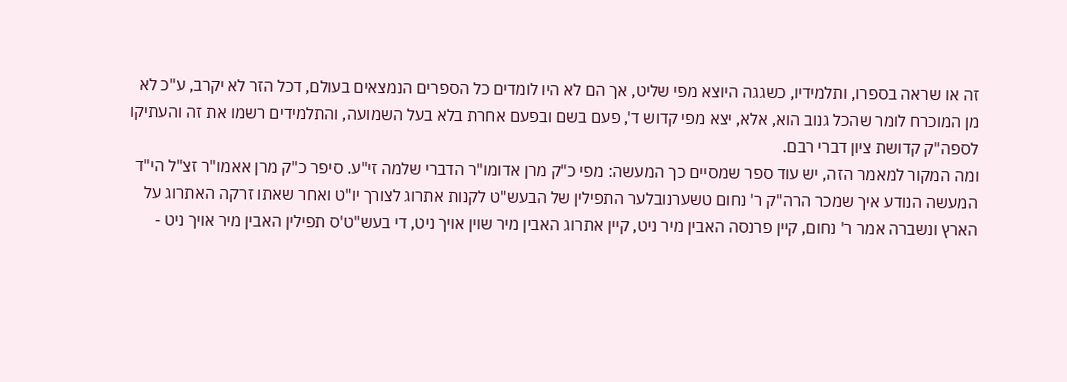זה או שראה בספרו, ותלמידיו, כשגגה היוצא מפי שליט, אך הם לא היו לומדים כל הספרים הנמצאים בעולם, דכל הזר לא יקרב, ע"כ לא מן המוכרח לומר שהכל גנוב הוא, אלא, יצא מפי קדוש ד', פעם בשם ובפעם אחרת בלא בעל השמועה, והתלמידים רשמו את זה והעתיקו לספה"ק קדושת ציון דברי רבם.
ומה המקור למאמר הזה, יש עוד ספר שמסיים כך המעשה: מפי כ"ק מרן אדומו"ר הדברי שלמה זי"ע. סיפר כ"ק מרן אאמו"ר זצ"ל הי"ד המעשה הנודע איך שמכר הרה"ק ר' נחום טשערנובלער התפילין של הבעש"ט לקנות אתרוג לצורך יו"ט ואחר שאתו זרקה האתרוג על הארץ ונשברה אמר ר' נחום, קיין פרנסה האבין מיר ניט, קיין אתרוג האבין מיר שוין אויך ניט, די בעש"ט'ס תפילין האבין מיר אויך ניט -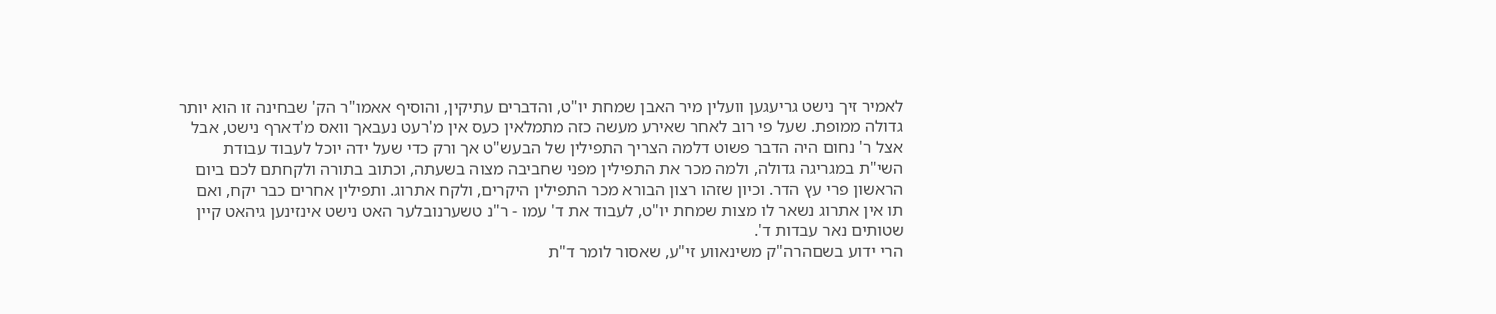לאמיר זיך נישט גריעגען וועלין מיר האבן שמחת יו"ט, והדברים עתיקין, והוסיף אאמו"ר הק' שבחינה זו הוא יותר גדולה ממופת. שעל פי רוב לאחר שאירע מעשה כזה מתמלאין כעס אין מ'רעט נעבאך וואס מ'דארף נישט, אבל אצל ר' נחום היה הדבר פשוט דלמה הצריך התפילין של הבעש"ט אך ורק כדי שעל ידה יוכל לעבוד עבודת השי"ת במגריגה גדולה, ולמה מכר את התפילין מפני שחביבה מצוה בשעתה, וכתוב בתורה ולקחתם לכם ביום הראשון פרי עץ הדר. וכיון שזהו רצון הבורא מכר התפילין היקרים, ולקח אתרוג. ותפילין אחרים כבר יקח, ואם תו אין אתרוג נשאר לו מצות שמחת יו"ט, לעבוד את ד' עמו - ר"נ טשערנובלער האט נישט אינזינען גיהאט קיין שטותים נאר עבדות ד'.
הרי ידוע בשםהרה"ק משינאווע זי"ע, שאסור לומר ד"ת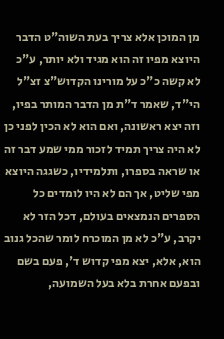מן המוכן אלא צריך בעת השוה"ט הדבר היוצא מפיו זה הוא מגיד ולא יותר, ע"כ לא קשה כ"כ על מורינו הקדוש"צ זצ"ל הי"ד, שאמר ד"ת מן הדבר המותר בפיו, וזה יצא ראשונה, ואם הוא לא הכין לפני כן לא היה צריך תמיד לזכור ממי שמע דבר זה או שראה בספרו, ותלמידיו, כשגגה היוצא מפי שליט, אך הם לא היו לומדים כל הספרים הנמצאים בעולם, דכל הזר לא יקרב, ע"כ לא מן המוכרח לומר שהכל גנוב הוא, אלא, יצא מפי קדוש ד', פעם בשם ובפעם אחרת בלא בעל השמועה,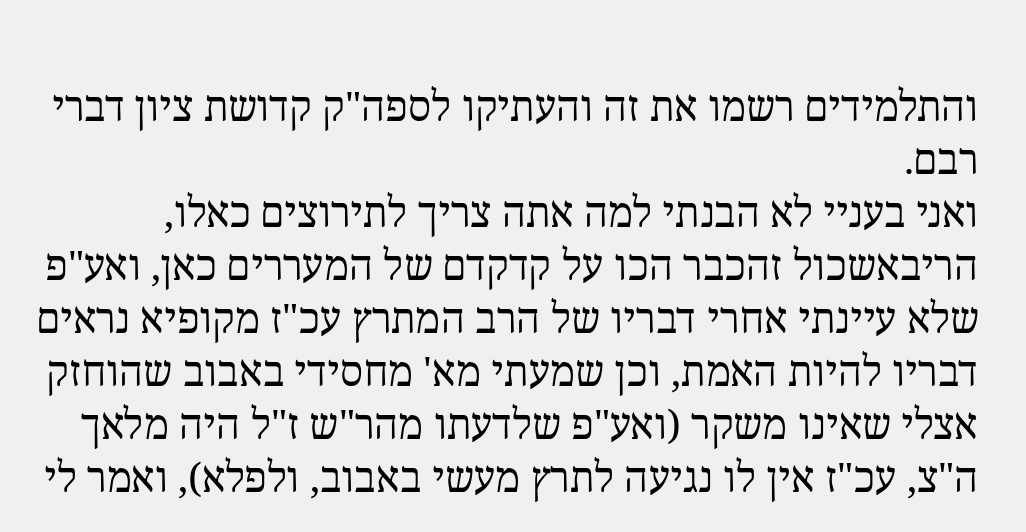והתלמידים רשמו את זה והעתיקו לספה"ק קדושת ציון דברי רבם.
ואני בעניי לא הבנתי למה אתה צריך לתירוצים כאלו, הריבאשכול זהכבר הכו על קדקדם של המעררים כאן, ואע"פ שלא עיינתי אחרי דבריו של הרב המתרץ עכ"ז מקופיא נראים דבריו להיות האמת, וכן שמעתי מא' מחסידי באבוב שהוחזק אצלי שאינו משקר (ואע"פ שלדעתו מהר"ש ז"ל היה מלאך ה"צ, עכ"ז אין לו נגיעה לתרץ מעשי באבוב, ולפלא), ואמר לי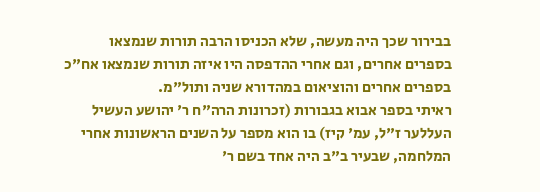בבירור שכך היה מעשה, שלא הכניסו הרבה תורות שנמצאו בספרים אחרים, וגם אחרי ההדפסה היו איזה תורות שנמצאו אח"כ בספרים אחרים והוציאום במהדורא שניה ותול"מ.
ראיתי בספר אבוא בגבורות (זכרונות הרה"ח ר' יהושע העשיל העללער ז"ל, עמ' קיז) בו הוא מספר על השנים הראשונות אחרי המלחמה, שבעיר ב"ב היה אחד בשם ר'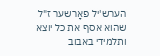הערש'יל פאָרשער ז"ל שהוא אסף את כל יוצא ותלמידי באבוב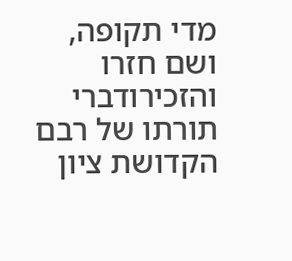מדי תקופה, ושם חזרו והזכירודברי תורתו של רבם הקדושת ציון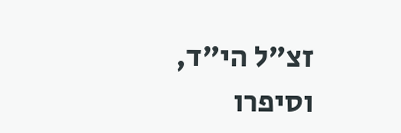זצ"ל הי"ד, וסיפרו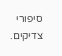סיפורי צדיקים.